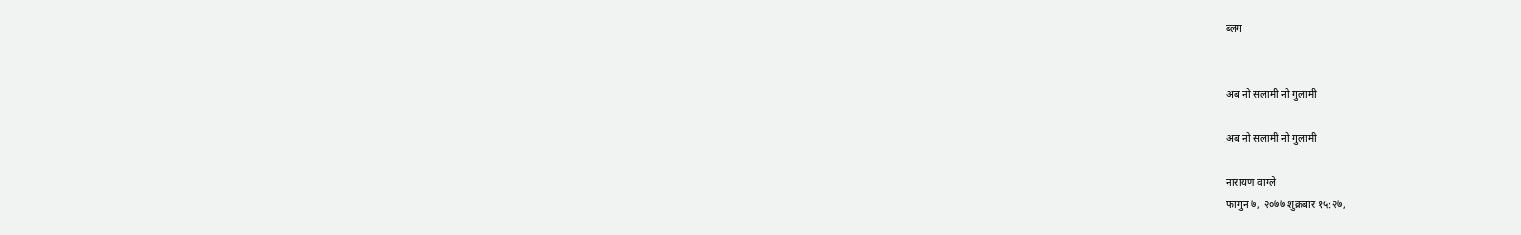ब्लग


अब नो सलामी नो गुलामी

अब नो सलामी नो गुलामी

नारायण वाग्ले
फागुन ७, २०७७ शुक्रबार १५:२७,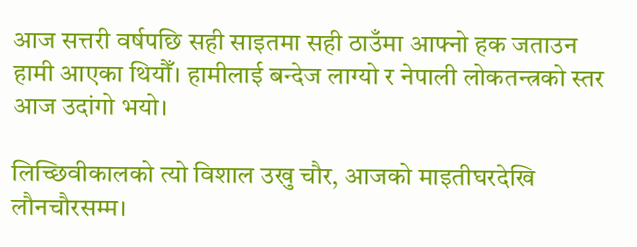आज सत्तरी वर्षपछि सही साइतमा सही ठाउँमा आफ्नो हक जताउन हामी आएका थियौँ। हामीलाई बन्देज लाग्यो र नेपाली लोकतन्त्रको स्तर आज उदांगो भयो।

लिच्छिवीकालको त्यो विशाल उखु चौर, आजको माइतीघरदेखि लौनचौरसम्म।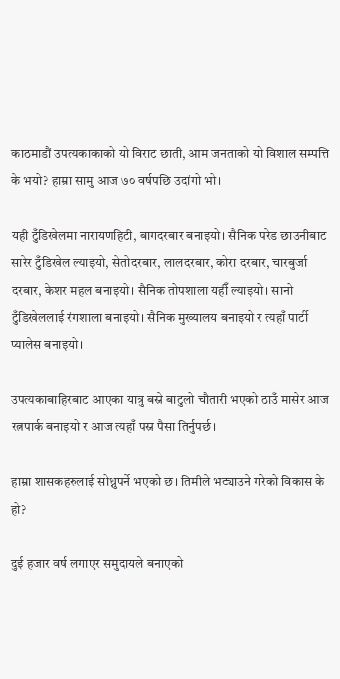काठमाडौं उपत्यकाकाको यो विराट छाती, आम जनताको यो विशाल सम्पत्ति के भयो? हाम्रा सामु आज ७० वर्षपछि उदांगो भो।

यही टुँडिखेलमा नारायणहिटी, बागदरबार बनाइयो। सैनिक परेड छाउनीबाट सारेर टुँडिखेल ल्याइयो, सेतोदरबार, लालदरबार, कोरा दरबार, चारबुर्जा दरबार, केशर महल बनाइयो। सैनिक तोपशाला यहीँ ल्याइयो। सानो टुँडिखेललाई रंगशाला बनाइयो। सैनिक मुख्यालय बनाइयो र त्यहाँ पार्टी प्यालेस बनाइयो।

उपत्यकाबाहिरबाट आएका यात्रु बस्ने बाटुलो चौतारी भएको ठाउँ मासेर आज रत्नपार्क बनाइयो र आज त्यहाँ पस्न पैसा तिर्नुपर्छ।

हाम्रा शासकहरुलाई सोध्नुपर्ने भएको छ। तिमीले भट्याउने गरेको विकास के हो?

दुई हजार वर्ष लगाएर समुदायले बनाएको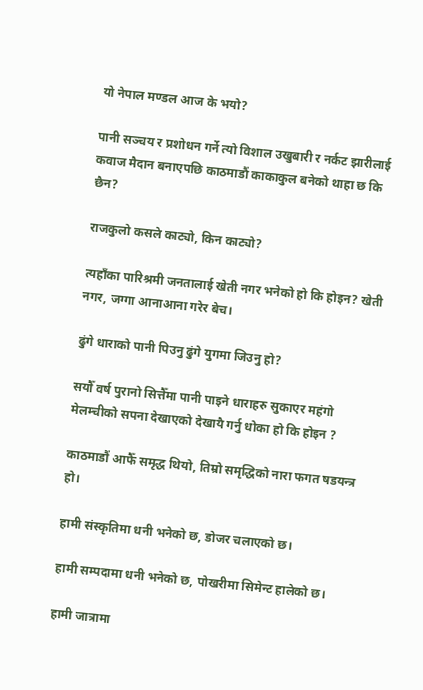यो नेपाल मण्डल आज के भयो?

पानी सञ्चय र प्रशोधन गर्ने त्यो विशाल उखुबारी र नर्कट झारीलाई कवाज मैदान बनाएपछि काठमाडौं काकाकुल बनेको थाहा छ कि छैन?

राजकुलो कसले काट्यो, किन काट्यो?

त्यहाँका पारिश्रमी जनतालाई खेती नगर भनेको हो कि होइन? खेती नगर, जग्गा आनाआना गरेर बेच।

ढुंगे धाराको पानी पिउनु ढुंगे युगमा जिउनु हो?

सयौँ वर्ष पुरानो सित्तैँमा पानी पाइने धाराहरु सुकाएर महंगो मेलम्चीको सपना देखाएको देखायै गर्नु धोका हो कि होइन ?

काठमाडौं आफैँ समृद्ध थियो, तिम्रो समृद्धिको नारा फगत षडयन्त्र हो।

हामी संस्कृतिमा धनी भनेको छ, डोजर चलाएको छ।

हामी सम्पदामा धनी भनेको छ, पोखरीमा सिमेन्ट हालेको छ।

हामी जात्रामा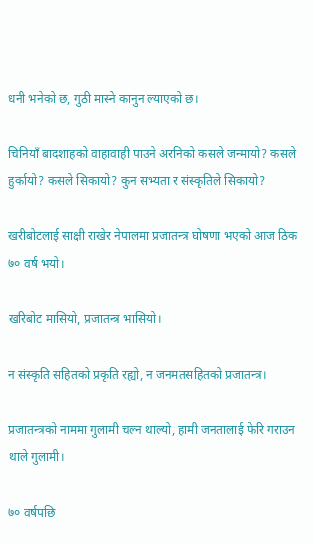धनी भनेको छ, गुठी मास्ने कानुन ल्याएको छ।

चिनियाँ बादशाहको वाहावाही पाउने अरनिको कसले जन्मायो? कसले हुर्कायो? कसले सिकायो? कुन सभ्यता र संस्कृतिले सिकायो?

खरीबोटलाई साक्षी राखेर नेपालमा प्रजातन्त्र घोषणा भएको आज ठिक ७० वर्ष भयो।

खरिबोट मासियो, प्रजातन्त्र भासियो।

न संस्कृति सहितको प्रकृति रह्यो, न जनमतसहितको प्रजातन्त्र।

प्रजातन्त्रको नाममा गुलामी चल्न थाल्यो, हामी जनतालाई फेरि गराउन थाले गुलामी।

७० वर्षपछि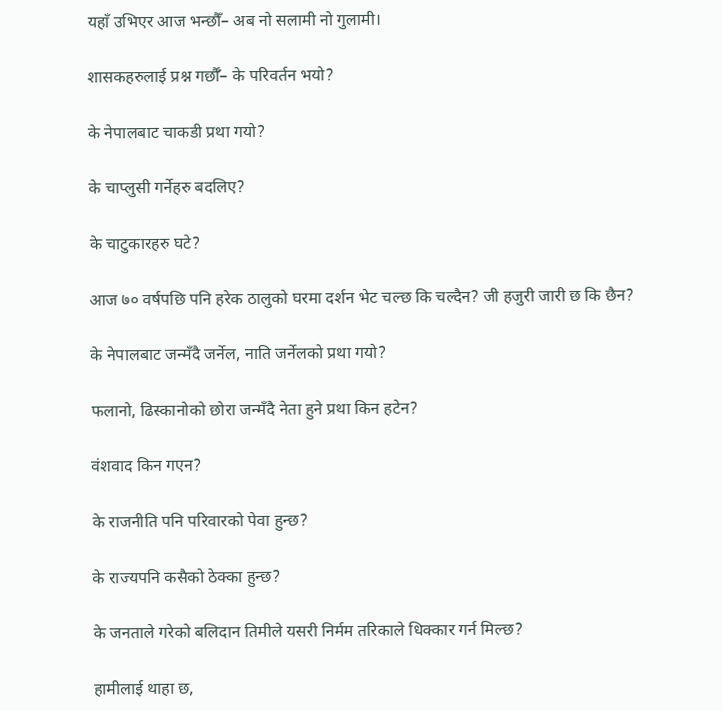यहाँ उभिएर आज भन्छौँ– अब नो सलामी नो गुलामी।

शासकहरुलाई प्रश्न गर्छौँ– के परिवर्तन भयो?

के नेपालबाट चाकडी प्रथा गयो?

के चाप्लुसी गर्नेहरु बदलिए?

के चाटुकारहरु घटे?

आज ७० वर्षपछि पनि हरेक ठालुको घरमा दर्शन भेट चल्छ कि चल्दैन? जी हजुरी जारी छ कि छैन?

के नेपालबाट जन्मँदै जर्नेल, नाति जर्नेलको प्रथा गयो?

फलानो, ढिस्कानोको छोरा जन्मँदै नेता हुने प्रथा किन हटेन?

वंशवाद किन गएन?

के राजनीति पनि परिवारको पेवा हुन्छ?

के राज्यपनि कसैको ठेक्का हुन्छ?

के जनताले गरेको बलिदान तिमीले यसरी निर्मम तरिकाले धिक्कार गर्न मिल्छ?

हामीलाई थाहा छ,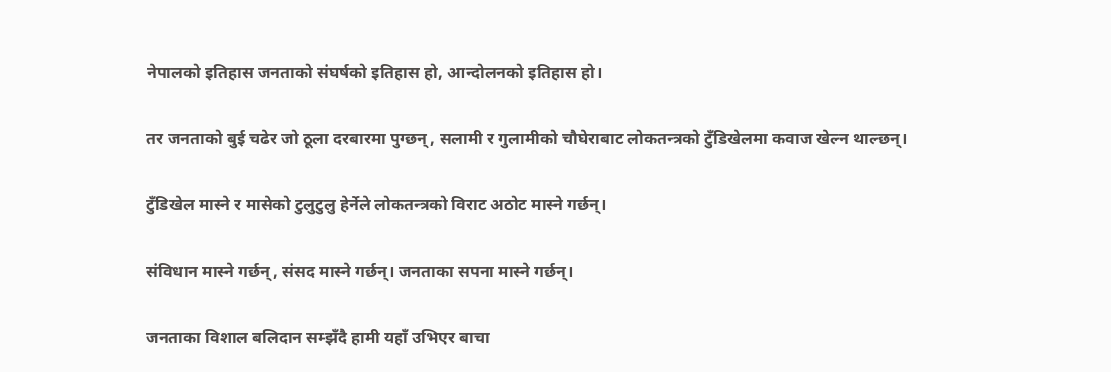नेपालको इतिहास जनताको संघर्षको इतिहास हो, आन्दोलनको इतिहास हो।

तर जनताको बुई चढेर जो ठूला दरबारमा पुग्छन्, सलामी र गुलामीको चौघेराबाट लोकतन्त्रको टुँडिखेलमा कवाज खेल्न थाल्छन्।

टुँडिखेल मास्ने र मासेको टुलुटुलु हेर्नेले लोकतन्त्रको विराट अठोट मास्ने गर्छन्।

संविधान मास्ने गर्छन्, संसद मास्ने गर्छन्। जनताका सपना मास्ने गर्छन्।

जनताका विशाल बलिदान सम्झँदै हामी यहाँ उभिएर बाचा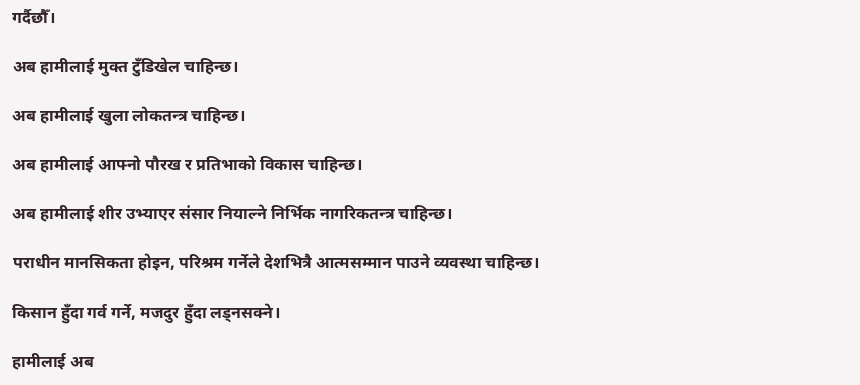गर्दैछौँ।

अब हामीलाई मुक्त टुँडिखेल चाहिन्छ।

अब हामीलाई खुला लोकतन्त्र चाहिन्छ।

अब हामीलाई आफ्नो पौरख र प्रतिभाको विकास चाहिन्छ।

अब हामीलाई शीर उभ्याएर संसार नियाल्ने निर्भिक नागरिकतन्त्र चाहिन्छ।

पराधीन मानसिकता होइन, परिश्रम गर्नेले देशभित्रै आत्मसम्मान पाउने व्यवस्था चाहिन्छ।

किसान हुँदा गर्व गर्ने, मजदुर हुँदा लड्नसक्ने।

हामीलाई अब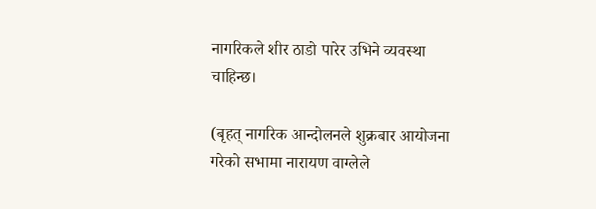नागरिकले शीर ठाडो पारेर उभिने व्यवस्था चाहिन्छ।

(बृहत् नागरिक आन्दोलनले शुक्रबार आयोजना गरेको सभामा नारायण वाग्लेले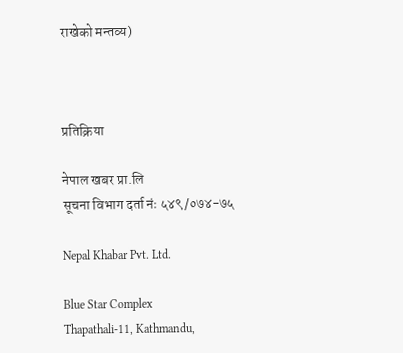राखेको मन्तव्य)



प्रतिक्रिया

नेपाल खबर प्रा.लि
सूचना विभाग दर्ता नंः ५४९/०७४-७५

Nepal Khabar Pvt. Ltd.

Blue Star Complex
Thapathali-11, Kathmandu,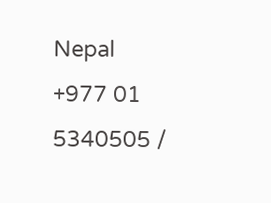Nepal
+977 01 5340505 /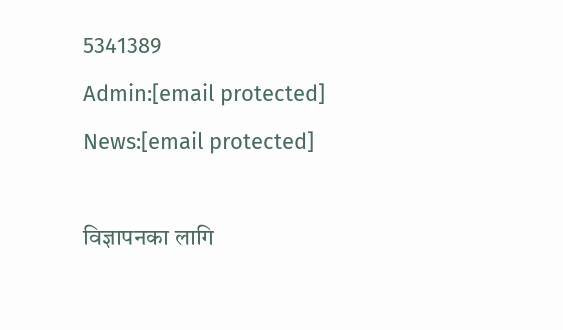5341389
Admin:[email protected]
News:[email protected]

विज्ञापनका लागि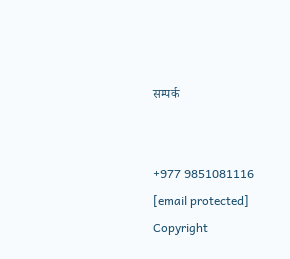सम्पर्क


+977 9851081116
[email protected]
Copyright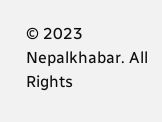© 2023 Nepalkhabar. All Rights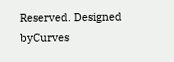Reserved. Designed byCurves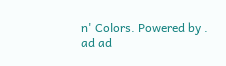n' Colors. Powered by .
ad ad